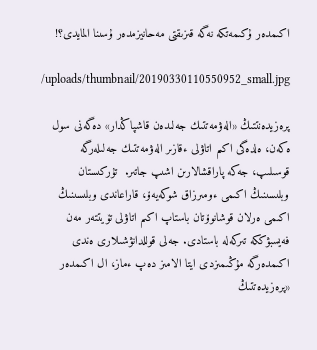اكىمدەر ۇكىمەتكە نەگە قىزىقتى مەحانيزمدەر ۇسىنا المايدى؟!

/uploads/thumbnail/20190330110550952_small.jpg

پرەزيدەنتتىڭ «الەۋمەتتىك جەلىدەن قاشپاڭدار» دەگەنى سول ەكەن، ەلدەگى اكىم اتاۋلى ءقازىر الەۋمەتتىك جەلىلەرگە قوسىلىپ، جەكە پاراقشالارىن اشىپ جاتىر.  تۇركىستان وبلىسىنىڭ اكىمى ءومىرزاق شوكەيەۆ، قاراعاندى وبلىسىنىڭ اكىمى ەرلان قوشانوۆتان باستاپ اكىم اتاۋلى تۆيتتەر مەن فەيسبۋككە تىركەلە باستادى. جەلى قوللدانۋشىلارى ەندى اكىمدەرگە مۇڭىمىزدى ايتا الامىز دەپ ءماز، ال اكىمدەر «پرەزيدەتتىڭ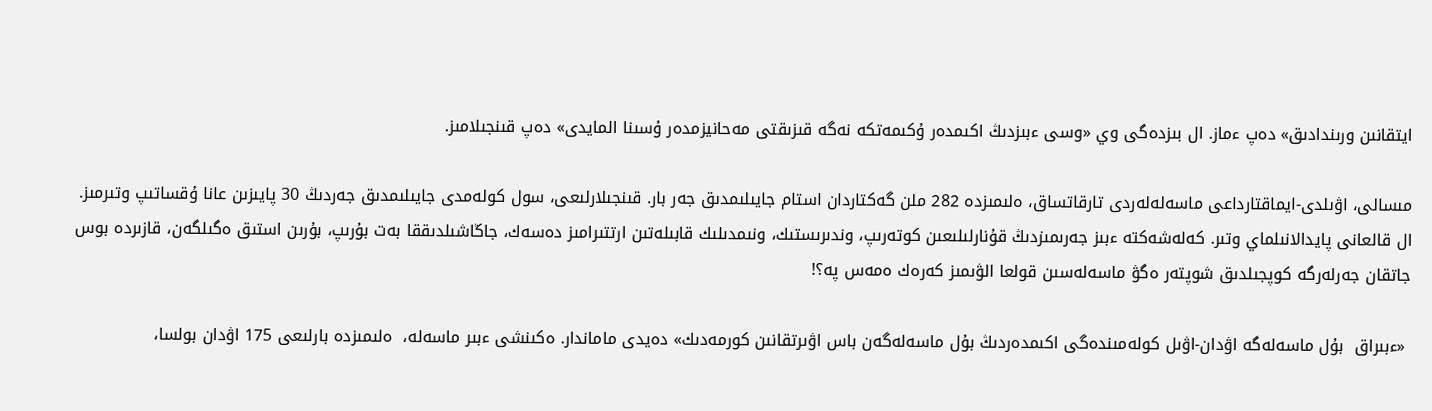ايتقانىن ورىندادىق» دەپ ءماز. ال بىزدەگى وي «وسى ءبىزدىڭ اكىمدەر ۇكىمەتكە نەگە قىزىقتى مەحانيزمدەر ۇسىنا المايدى» دەپ قىنجىلامىز.

مىسالى، اۋىلدى-ايماقتارداعى ماسەلەلەردى تارقاتساق، ەلىمىزدە 282 ملن گەكتاردان استام جايىلىمدىق جەر بار. قىنجىلارلىعى، سول كولەمدى جايىلىمدىق جەردىڭ 30 پايىزىن عانا ۇقساتىپ وتىرمىز. ال قالعانى پايدالانىلماي وتىر. كەلەشەكتە ءبىز جەرىمىزدىڭ قۇنارلىلىعىن كوتەرىپ، وندىرىستىك، ونىمدىلىك قابىلەتىن ارتتىرامىز دەسەك، جاڭاشىلدىققا بەت بۇرىپ، بۇرىن استىق ەگىلگەن، قازىردە بوس جاتقان جەرلەرگە كوپجىلدىق شوپتەر ەگۋ ماسەلەسىن قولعا الۋىمىز كەرەك ەمەس پە؟!

 «ءبىراق  بۇل ماسەلەگە اۋدان-اۋىل كولەمىندەگى اكىمدەردىڭ بۇل ماسەلەگەن باس اۋىرتقانىن كورمەدىك» دەيدى ماماندار. ەكىنشى ءبىر ماسەلە،  ەلىمىزدە بارلىعى 175 اۋدان بولسا،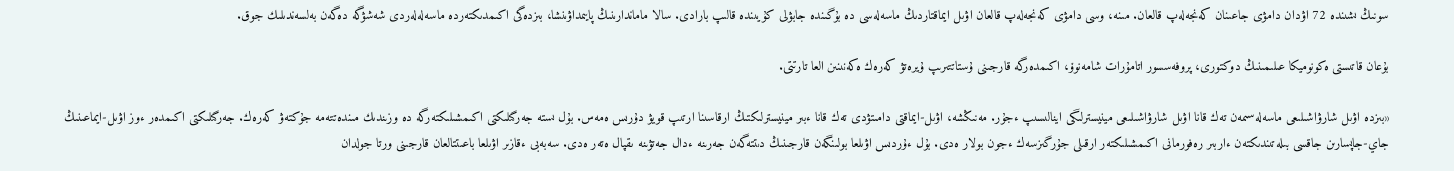سونىڭ ىشىندە 72 اۋدان دامۋى جاعىنان كەنجەلەپ قالعان. مىنە، وسى دامۋى كەنجەلەپ قالعان اۋىل ايماقتاردىڭ ماسەلەسى دە بۇگىندە جابۋلى كۇيىندە قالىپ بارادى. سالا ماماندارىنىڭ پايىمداۋىنشا، بىزدەگى اكىمدىكتەردە ماسەلەلەردى شەشۋگە دەگەن بەلسەندىلىك جوق.

بۇعان قاتىستى ەكونوميكا عىلىمىنىڭ دوكتورى، پروفەسسور اتامۇرات شامەنوۆ، اكىمدەرگە قارجىنى ۇستاتتىرىپ ۇيرەتۋ كەرەك ەكەنىنىن العا تارتتى.

«بىزدە اۋىل شارۋاشىلىعى ماسەلەسىمەن تەك قانا اۋىل شارۋاشىلىعى مينيسترلىگى اينالىسىپ ءجۇر. مەنىڭشە، اۋىل-ايماقتى دامىتۋدى تەك قانا ءبىر مينيسترلىكتىڭ ارقاسىنا ارتىپ قويۋ دۇرىس ەمەس. بۇل ىستە جەرگىلىكتى اكىمشىلىكتەرگە دە وزىندىك مىندەتتەمە جۇكتەۋ كەرەك. جەرگىلىكتى اكىمدەر ءوز اۋىل-ايماعىنىڭ جاي-جاپسارىن جاقسى بىلەتىندىكتەن ءاربىر رەفورمانى اكىمشىلىكتەر ارقىلى جۇرگىزسەك ءجون بولار ەدى. بۇل ءۇردىس اۋىلعا بولىنگەن قارجىنىڭ دىتتەگەن جەرىنە ءدال جەتۋىنە ىقپال ەتەر ەدى. سەبەبى ءقازىر اۋىلعا باعىتتالعان قارجىنى ورتا جولدان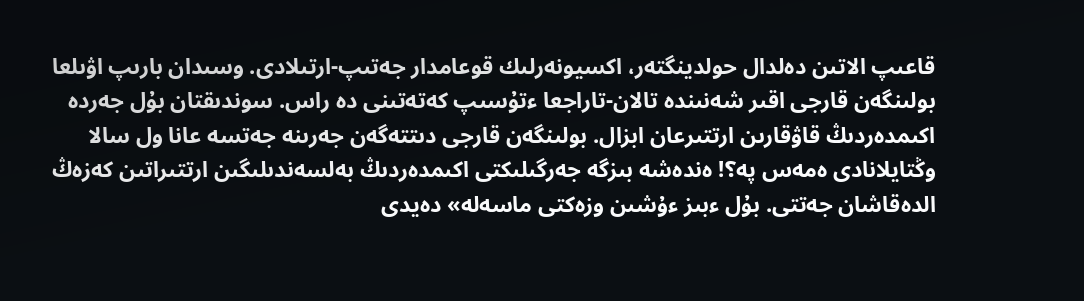قاعىپ الاتىن دەلدال حولدينگتەر، اكسيونەرلىك قوعامدار جەتىپ-ارتىلادى. وسىدان بارىپ اۋىلعا بولىنگەن قارجى اقىر شەنىندە تالان-تاراجعا ءتۇسىپ كەتەتىنى دە راس. سوندىقتان بۇل جەردە اكىمدەردىڭ قاۋقارىن ارتتىرعان ابزال. بولىنگەن قارجى دىتتەگەن جەرىنە جەتسە عانا ول سالا وڭتايلانادى ەمەس پە؟! ەندەشە بىزگە جەرگىلىكتى اكىمدەردىڭ بەلسەندىلىگىن ارتتىراتىن كەزەڭ الدەقاشان جەتتى. بۇل ءبىز ءۇشىن وزەكتى ماسەلە» دەيدى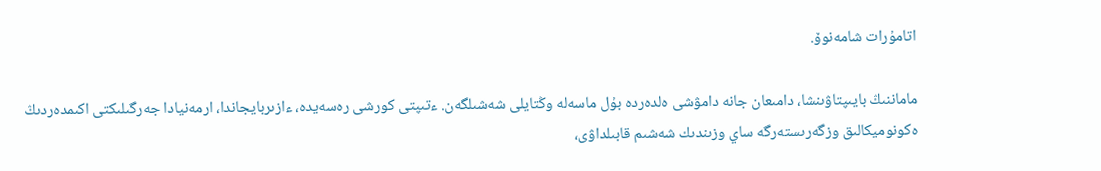اتامۇرات شامەنوۆ.

ماماننىڭ بايىپتاۋىنشا، دامىعان جانە دامۋشى ەلدەردە بۇل ماسەلە وڭتايلى شەشىلگەن. ءتىپتى كورشى رەسەيدە، ءازىربايجاندا، ارمەنيادا جەرگىلىكتى اكىمدەردىڭ ەكونوميكالىق وزگەرىستەرگە ساي وزىندىك شەشىم قابىلداۋى،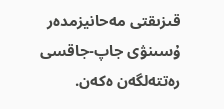قىزىقتى مەحانيزمدەر ۇسىنۋى جاپ-جاقسى رەتتەلگەن ەكەن.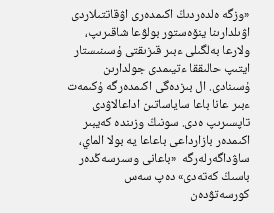«وزگە ەلدەردىڭ اكىمدەرى اۋقاتتىلاردى اۋىلدارىنا ينۆەستور بولۋعا شاقىرىپ، ولارعا بەلگىلى ءبىر قىزىقتى ۇسىنىستار ايتىپ حالىققا ءتيىمدى جولدارىن ۇسىنادى. ال بىزدەگى اكىمدەرگە ۇكىمەت ءبىر عانا باعا ساياساتىن اداعالاۋدى تاپسىرىپ ەدى. سونىڭ وزىندە كەيبىر اكىمدەر بازارداعى باعاعا يە بولا الماي، ساۋداگەرلەرگە  «باعانى وسىرسەڭدەر باسىڭ كەتەدى» دەپ سەس كورسەتۋدەن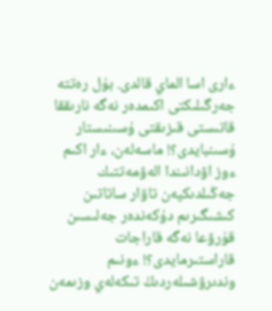ءارى اسا الماي قالدى. بۇل رەتتە جەرگىلىكتى اكىمدەر نەگە نارىققا قاتىستى قىزىقتى ۇسىنىستار ۇسىنبايدى؟! ماسەلەن، ءار اكىم ءوز اۋدانىندا الەۋمەتتىك جەڭىلدىكپەن تاۋار ساتاتىن كىشىگىرىم دۇكەندەر جەلىسىن قۇرۋعا نەگە قاراجات قاراستىرمايدى؟! ءونىم وندىرۋشىلەردىڭ تىكەلەي وزىمەن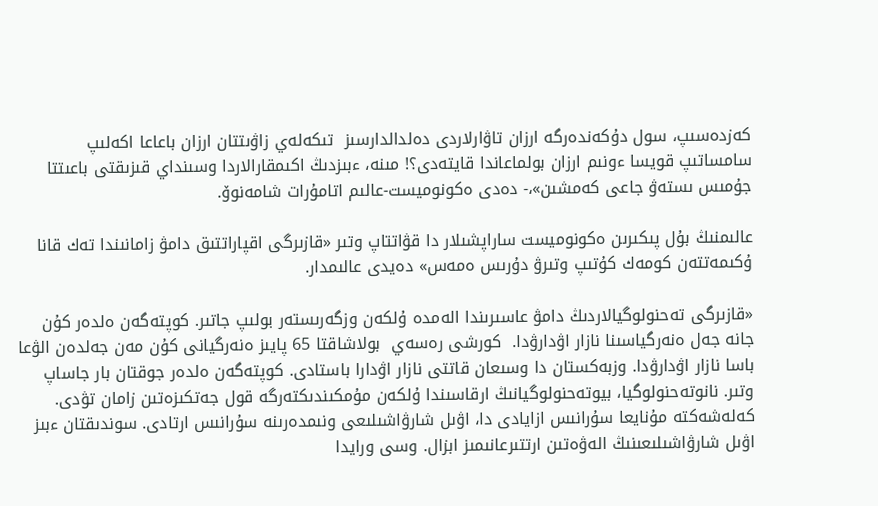كەزدەسىپ، سول دۇكەندەرگە ارزان تاۋارلاردى دەلدالدارسىز  تىكەلەي زاۋىتتان ارزان باعاعا اكەلىپ سامساتىپ قويسا ءونىم ارزان بولماعاندا قايتەدى؟! مىنە، ءبىزدىڭ اكىمقارالاردا وسىنداي قىزىقتى باعىتتا جۇمىس ىستەۋ جاعى كەمشىن»،- دەدى ەكونوميست-عالىم اتامۇرات شامەنوۆ.

عالىمنىڭ بۇل پىكىرىن ەكونوميست ساراپشىلار دا قۋاتتاپ وتىر «قازىرگى اقپاراتتىق دامۋ زامانىندا تەك قانا ۇكىمەتتەن كومەك كۇتىپ وتىرۋ دۇرىس ەمەس» دەيدى عالىمدار.

«قازىرگى تەحنولوگيالاردىڭ دامۋ عاسىرىندا الەمدە ۇلكەن وزگەرىستەر بولىپ جاتىر. كوپتەگەن ەلدەر كۇن جانە جەل ەنەرگياسىنا نازار اۋدارۋدا.  كورشى رەسەي  بولاشاقتا 65 پايىز ەنەرگيانى كۇن مەن جەلدەن الۋعا باسا نازار اۋدارۋدا. وزبەكستان دا وسىعان قاتتى نازار اۋدارا باستادى. كوپتەگەن ەلدەر جوقتان بار جاساپ وتىر. نانوتەحنولوگيا، بيوتەحنولوگيانىڭ ارقاسىندا ۇلكەن مۇمكىندىكتەرگە قول جەتكىزەتىن زامان تۋدى.
كەلەشەكتە مۇنايعا سۇرانىس ازايادى دا، اۋىل شارۋاشىلىعى ونىمدەرىنە سۇرانىس ارتادى. سوندىقتان ءبىز اۋىل شارۋاشىلىعىنىڭ الەۋەتىن ارتتىرعانىمىز ابزال. وسى ورايدا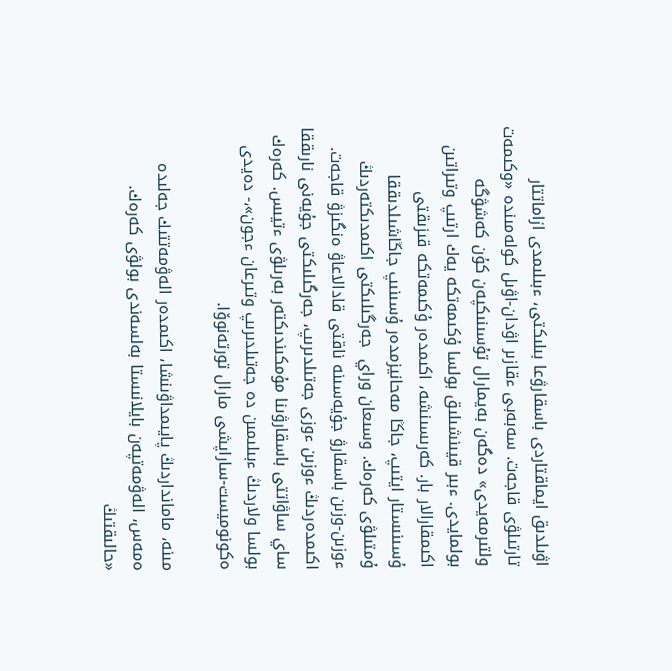اۋىلدىق ايماقتاردى باسقارۋعا بىلىكتى، ءبىلىمدى ازاماتتار تارتىلۋى قاجەت. سەبەبى ءقازىر اۋدان-اۋىل كولەمىندە «وكىمەت ولتىرمەيدى» دەگەن بەيمارال تۇسىنىكپەن كۇن كەشۋگە بولمايدى. ءبىر قيىنشىلىق بولسا ۇكىمەتكە يەك ارتىپ وتىراتىن اكىمقارالار بار. كەرىسىنشە، اكىمدەر ۇكىمەتكە قىزىقتى ۇسىنىستار ايتىپ، جاڭا مەحانيزمدەر ۇسىنىپ جاڭاشىلدىققا ۇمتىلۋى كەرەك. وسىعان وراي  جەرگىلىكتى اكىمدىكتەردىڭ ءوزىن-وزىن باسقارۋ جۇيەسىنە ناقتى قادالاعاۋ ەنگىزۋ قاجەت. اكىمدەردىڭ ءوزىن ءوزى جەتىلدىرىپ، جەرگىلىكتى جۇيەنى نارىققا ساي ساۋاتتى باسقارۋىنا مۇمكىندىكتەر بەرىلۋى ءتيىس. كەرەك بولسا ولاردىڭ ءبىلىمىن دە جەتىلدىرىپ وتىرعان ءجون»،- دەيدى ەكونوميست-ساراپشى مارال تورتەنوۆا.

مىنە، مامانداردىڭ پايىمداۋىنشا، اكىمدەر الەۋمەتتىك جەلىدە ەمەس، الەۋمەتپەن بايلانىستا بەلسەندى بولۋى كەرەك. «حالىقتىڭ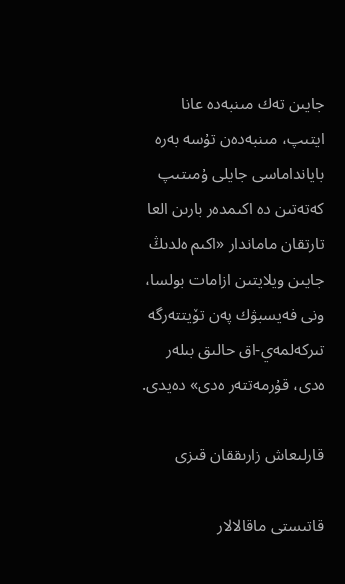جايىن تەك مىنبەدە عانا ايتىپ، مىنبەدەن تۇسە بەرە بايانداماسى جايلى ۇمىتىپ كەتەتىن دە اكىمدەر بارىن العا تارتقان ماماندار «اكىم ەلدىڭ جايىن ويلايتىن ازامات بولسا، ونى فەيسبۋك پەن تۆيتتەرگە تىركەلمەي-اق حالىق بىلەر ەدى، قۇرمەتتەر ەدى» دەيدى.

قارلىعاش زارىققان قىزى

قاتىستى ماقالالار